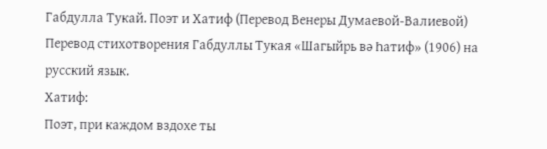Габдулла Тукай. Поэт и Хатиф (Перевод Венеры Думаевой-Валиевой)
Перевод стихотворения Габдуллы Тукая «Шагыйрь вә Һатиф» (1906) на русский язык.
Xатиф:
Поэт, при каждом вздохе ты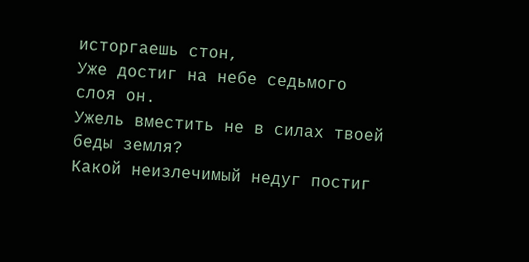исторгаешь стон,
Уже достиг на небе седьмого слоя он.
Ужель вместить не в силах твоей беды земля?
Какой неизлечимый недуг постиг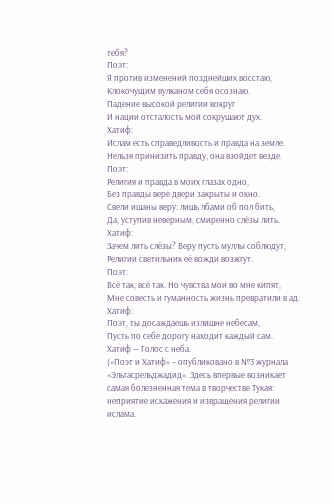тебя?
Поэт:
Я против изменений позднейших восстаю,
Клокочущим вулканом себя осознаю.
Падение высокой религии вокруг
И нации отсталость мой сокрушают дух.
Xатиф:
Ислам есть справедливость и правда на земле.
Нельзя принизить правду, она взойдет везде.
Поэт:
Религия и правда в моих глазах одно,
Без правды вере двери закрыты и окно.
Свели ишаны веру: лишь лбами об пол бить,
Да, уступив неверным, смиренно слёзы лить.
Xатиф:
Зачем лить слёзы? Веру пусть муллы соблюдут,
Религии светильник её вожди возжгут.
Поэт:
Всё так, всё так. Но чувства мои во мне кипят,
Мне совесть и гуманность жизнь превратили в ад.
Xатиф:
Поэт, ты досаждаешь излишне небесам,
Пусть по себе дорогу находит каждый сам.
Хатиф — Голос с неба.
(«Поэт и Хатиф» – опубликовано в №3 журнала «Эльгасрельджадид». Здесь впервые возникает самая болезненная тема в творчестве Тукая: неприятие искажения и извращения религии ислама.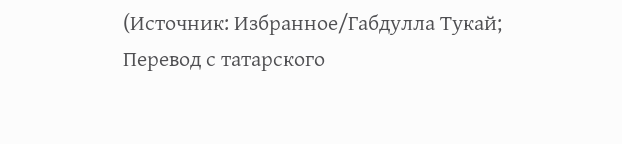(Источник: Избранное/Габдулла Тукай; Перевод с татарского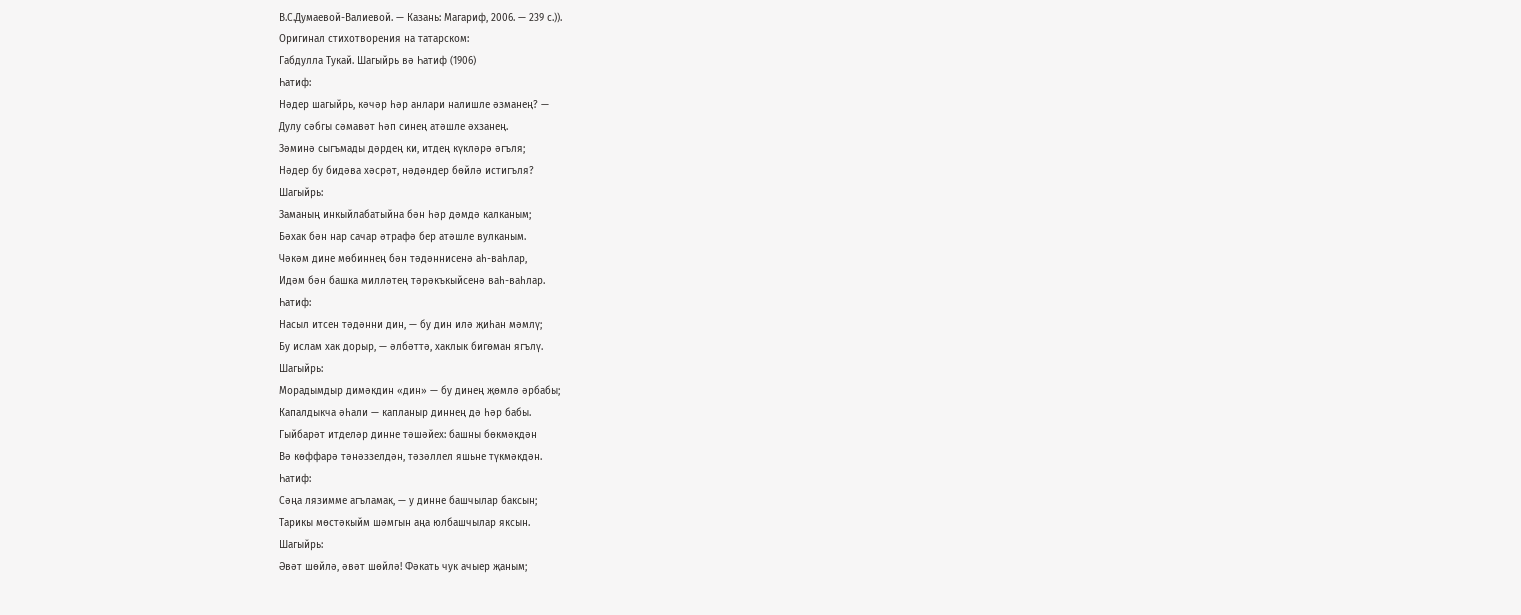В.С.Думаевой-Валиевой. — Казань: Магариф, 2006. — 239 с.)).
Оригинал стихотворения на татарском:
Габдулла Тукай. Шагыйрь вә Һатиф (1906)
Һатиф:
Нәдер шагыйрь, кәчәр һәр анлари налишле әзманең? —
Дулу сәбгы сәмавәт һәп синең атәшле әхзанең.
Зәминә сыгъмады дәрдең ки, итдең күкләрә әгъля;
Нәдер бу бидәва хәсрәт, нәдәндер бөйлә истигъля?
Шагыйрь:
Заманың инкыйлабатыйна бән һәр дәмдә калканым;
Бәхак бән нар сачар әтрафә бер атәшле вулканым.
Чәкәм дине мөбиннең бән тәдәннисенә аһ-ваһлар,
Идәм бән башка милләтең тәрәкъкыйсенә ваһ-ваһлар.
Һатиф:
Насыл итсен тәдәнни дин, — бу дин илә җиһан мәмлү;
Бу ислам хак дорыр, — әлбәттә, хаклык бигөман ягълү.
Шагыйрь:
Морадымдыр димәкдин «дин» — бу динең җөмлә әрбабы;
Капалдыкча әһали — капланыр диннең дә һәр бабы.
Гыйбарәт итделәр динне тәшәйех: башны бөкмәкдән
Вә көффарә тәнәззелдән, тәзәллел яшьне түкмәкдән.
Һатиф:
Сәңа лязимме агъламак, — у динне башчылар баксын;
Тарикы мөстәкыйм шәмгын аңа юлбашчылар яксын.
Шагыйрь:
Әвәт шөйлә, әвәт шөйлә! Фәкать чук ачыер җаным;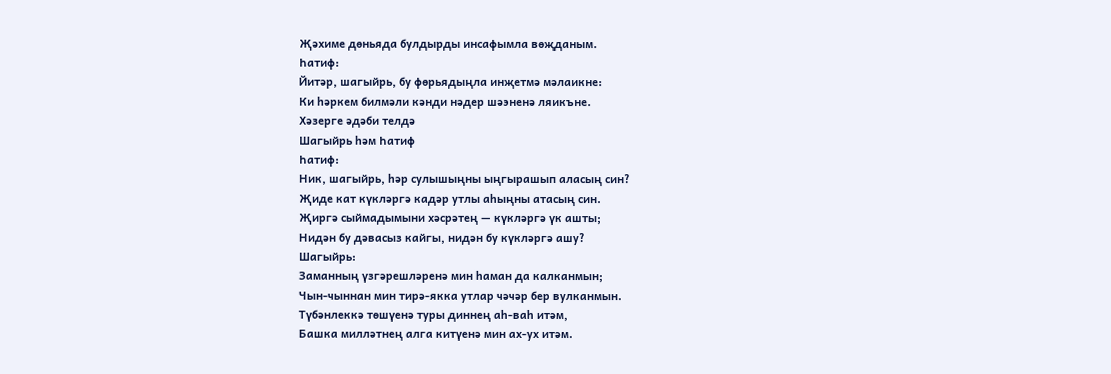Җәхиме дөньяда булдырды инсафымла вөҗданым.
Һатиф:
Йитәр, шагыйрь, бу фөрьядыңла инҗетмә мәлаикне:
Ки һәркем билмәли кәнди нәдер шәэненә ляикъне.
Хәзерге әдәби телдә
Шагыйрь һәм Һатиф
Һатиф:
Ник, шагыйрь, һәр сулышыңны ыңгырашып аласың син?
Җиде кат күкләргә кадәр утлы аһыңны атасың син.
Җиргә сыймадымыни хәсрәтең — күкләргә үк ашты;
Нидән бу дәвасыз кайгы, нидән бу күкләргә ашу?
Шагыйрь:
Заманның үзгәрешләренә мин һаман да калканмын;
Чын-чыннан мин тирә-якка утлар чәчәр бер вулканмын.
Түбәнлеккә төшүенә туры диннең аһ-ваһ итәм,
Башка милләтнең алга китүенә мин ах-ух итәм.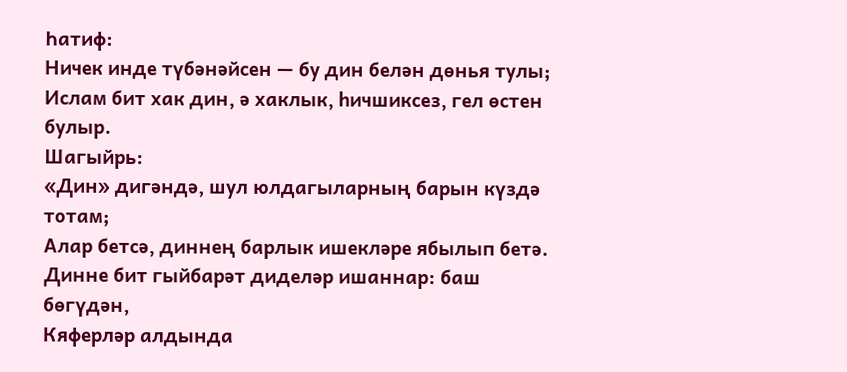Һатиф:
Ничек инде түбәнәйсен — бу дин белән дөнья тулы;
Ислам бит хак дин, ә хаклык, һичшиксез, гел өстен булыр.
Шагыйрь:
«Дин» дигәндә, шул юлдагыларның барын күздә тотам;
Алар бетсә, диннең барлык ишекләре ябылып бетә.
Динне бит гыйбарәт диделәр ишаннар: баш бөгүдән,
Кяферләр алдында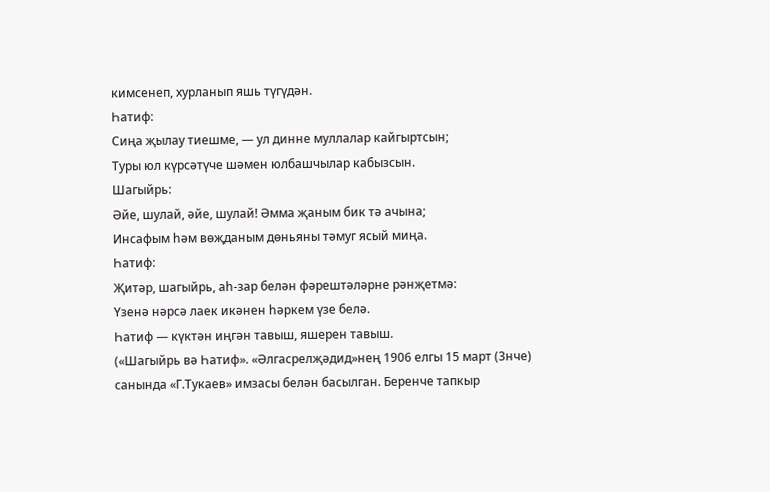кимсенеп, хурланып яшь түгүдән.
Һатиф:
Сиңа җылау тиешме, — ул динне муллалар кайгыртсын;
Туры юл күрсәтүче шәмен юлбашчылар кабызсын.
Шагыйрь:
Әйе, шулай, әйе, шулай! Әмма җаным бик тә ачына;
Инсафым һәм вөҗданым дөньяны тәмуг ясый миңа.
Һатиф:
Җитәр, шагыйрь, аһ-зар белән фәрештәләрне рәнҗетмә:
Үзенә нәрсә лаек икәнен һәркем үзе белә.
Һатиф — күктән иңгән тавыш, яшерен тавыш.
(«Шагыйрь вә Һатиф». «Әлгасрелҗәдид»нең 1906 елгы 15 март (3нче) санында «Г.Тукаев» имзасы белән басылган. Беренче тапкыр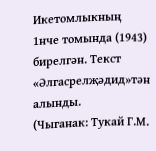Икетомлыкның 1нче томында (1943) бирелгән. Текст «Әлгасрелҗәдид»тән алынды.
(Чыганак: Тукай Г.М.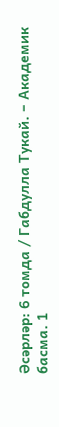Әсәрләр: 6 томда / Габдулла Тукай. – Академик басма. 1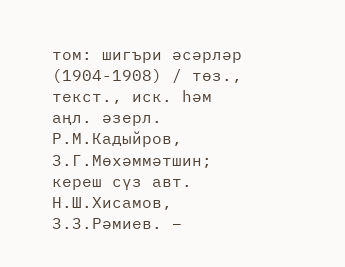том: шигъри әсәрләр (1904-1908) / төз., текст., иск. һәм аңл. әзерл. Р.М.Кадыйров, З.Г.Мөхәммәтшин; кереш сүз авт. Н.Ш.Хисамов, З.З.Рәмиев. –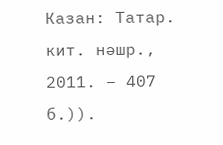Казан: Татар. кит. нәшр., 2011. – 407 б.)).